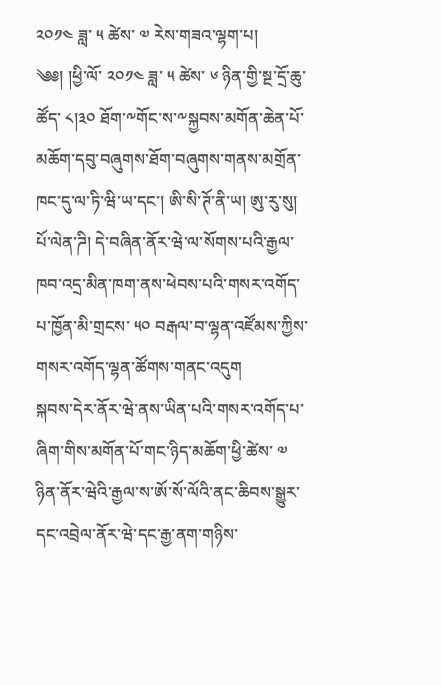༢༠༡༤ ཟླ་ ༥ ཚེས་ ༧ རེས་གཟའ་ལྷག་པ།
༄༅། །ཕྱི་ལོ་ ༢༠༡༤ ཟླ་ ༥ ཚེས་ ༦ ཉིན་གྱི་སྔ་དྲོ་ཆུ་ཚོད་ ༨།༣༠ ཐོག་༸གོང་ས་༸སྐྱབས་མགོན་ཆེན་པོ་མཆོག་དབུ་བཞུགས་ཐོག་བཞུགས་གནས་མགྲོན་ཁང་དུ་ལ་ཏི་ཝི་ཡ་དང་། ཨི་སི་ཊོ་ནི་ཡ། ཨུ་རུ་སུ། པོ་ལེན་ཌི། དེ་བཞིན་ནོར་ཝེ་ལ་སོགས་པའི་རྒྱལ་ཁབ་འདྲ་མིན་ཁག་ནས་ཕེབས་པའི་གསར་འགོད་པ་ཁྱོན་མི་གྲངས་ ༥༠ བརྒལ་བ་ལྷན་འཛོམས་ཀྱིས་གསར་འགོད་ལྷན་ཚོགས་གནང་འདུག
སྐབས་དེར་ནོར་ཝེ་ནས་ཡིན་པའི་གསར་འགོད་པ་ཞིག་གིས་མགོན་པོ་གང་ཉིད་མཆོག་ཕྱི་ཚེས་ ༧ ཉིན་ནོར་ཝེའི་རྒྱལ་ས་ཨོ་སོ་ལོའི་ནང་ཆིབས་སྒྱུར་དང་འབྲེལ་ནོར་ཝེ་དང་རྒྱ་ནག་གཉིས་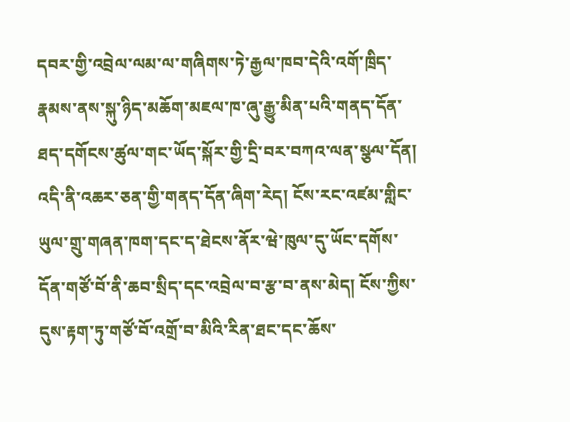དབར་གྱི་འབྲེལ་ལམ་ལ་གཞིགས་ཏེ་རྒྱལ་ཁབ་དེའི་འགོ་ཁྲིད་རྣམས་ནས་སྐུ་ཉིད་མཆོག་མཇལ་ཁ་ཞུ་རྒྱུ་མིན་པའི་གནད་དོན་ཐད་དགོངས་ཚུལ་གང་ཡོད་སྐོར་གྱི་དྲི་བར་བཀའ་ལན་སྩལ་དོན། འདི་ནི་འཆར་ཅན་གྱི་གནད་དོན་ཞིག་རེད། ངོས་རང་འཛམ་གླིང་ཡུལ་གྲུ་གཞན་ཁག་དང་ད་ཐེངས་ནོར་ཝེ་ཁུལ་དུ་ཡོང་དགོས་དོན་གཙོ་བོ་ནི་ཆབ་སྲིད་དང་འབྲེལ་བ་རྩ་བ་ནས་མེད། ངོས་ཀྱིས་དུས་རྟག་ཏུ་གཙོ་བོ་འགྲོ་བ་མིའི་རིན་ཐང་དང་ཆོས་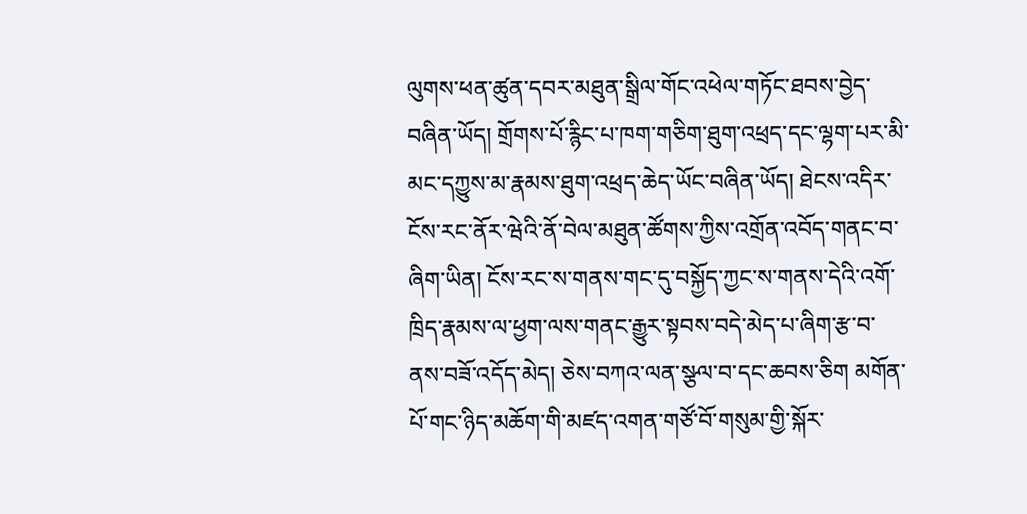ལུགས་ཕན་ཚུན་དབར་མཐུན་སྒྲིལ་གོང་འཕེལ་གཏོང་ཐབས་བྱེད་བཞིན་ཡོད། གྲོགས་པོ་རྙིང་པ་ཁག་གཅིག་ཐུག་འཕྲད་དང་ལྷག་པར་མི་མང་དཀྱུས་མ་རྣམས་ཐུག་འཕྲད་ཆེད་ཡོང་བཞིན་ཡོད། ཐེངས་འདིར་ངོས་རང་ནོར་ཝེའི་ནོ་བེལ་མཐུན་ཚོགས་ཀྱིས་འགྲོན་འབོད་གནང་བ་ཞིག་ཡིན། ངོས་རང་ས་གནས་གང་དུ་བསྐྱོད་ཀྱང་ས་གནས་དེའི་འགོ་ཁྲིད་རྣམས་ལ་ཕྱག་ལས་གནང་རྒྱུར་སྟབས་བདེ་མེད་པ་ཞིག་རྩ་བ་ནས་བཟོ་འདོད་མེད། ཅེས་བཀའ་ལན་སྩལ་བ་དང་ཆབས་ཅིག མགོན་པོ་གང་ཉིད་མཆོག་གི་མཛད་འགན་གཙོ་བོ་གསུམ་གྱི་སྐོར་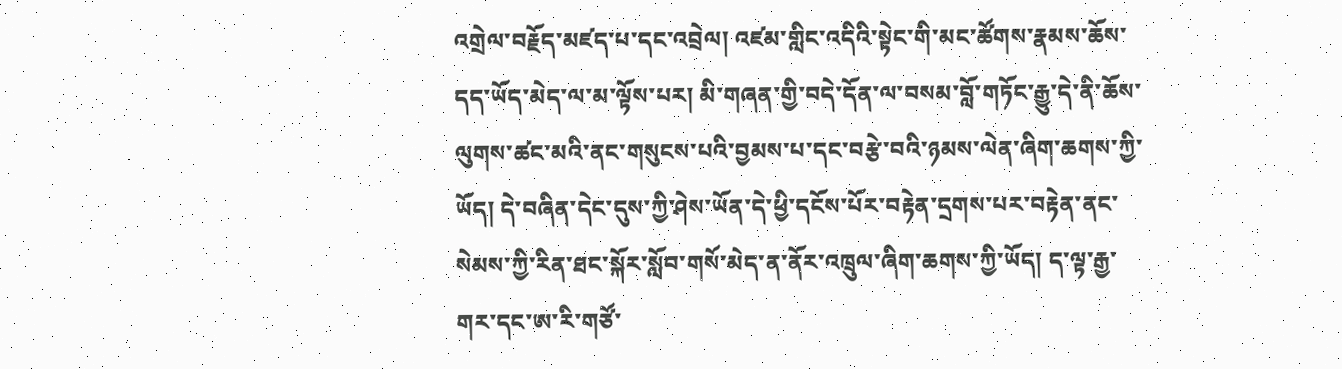འགྲེལ་བརྗོད་མཛད་པ་དང་འབྲེལ། འཛམ་གླིང་འདིའི་སྟེང་གི་མང་ཚོགས་རྣམས་ཆོས་དད་ཡོད་མེད་ལ་མ་ལྟོས་པར། མི་གཞན་གྱི་བདེ་དོན་ལ་བསམ་བློ་གཏོང་རྒྱུ་དེ་ནི་ཆོས་ལུགས་ཚང་མའི་ནང་གསུངས་པའི་བྱམས་པ་དང་བརྩེ་བའི་ཉམས་ལེན་ཞིག་ཆགས་ཀྱི་ཡོད། དེ་བཞིན་དེང་དུས་ཀྱི་ཤེས་ཡོན་དེ་ཕྱི་དངོས་པོར་བརྟེན་དྲགས་པར་བརྟེན་ནང་སེམས་ཀྱི་རིན་ཐང་སྐོར་སློབ་གསོ་མེད་ན་ནོར་འཁྲུལ་ཞིག་ཆགས་ཀྱི་ཡོད། ད་ལྟ་རྒྱ་གར་དང་ཨ་རི་གཙོ་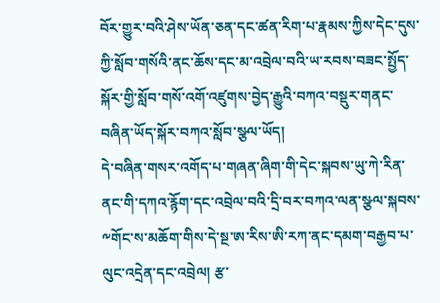བོར་གྱུར་བའི་ཤེས་ཡོན་ཅན་དང་ཚན་རིག་པ་རྣམས་ཀྱིས་དེང་དུས་ཀྱི་སློབ་གསོའི་ནང་ཆོས་དང་མ་འབྲེལ་བའི་ཡ་རབས་བཟང་སྤྱོད་སྐོར་གྱི་སློབ་གསོ་འགོ་འཛུགས་བྱེད་རྒྱུའི་བཀའ་བསྡུར་གནང་བཞིན་ཡོད་སྐོར་བཀའ་སློབ་སྩལ་ཡོད།
དེ་བཞིན་གསར་འགོད་པ་གཞན་ཞིག་གི་དེང་སྐབས་ཡུ་ཀེ་རིན་ནང་གི་དཀའ་རྙོག་དང་འབྲེལ་བའི་དྲི་བར་བཀའ་ལན་སྩལ་སྐབས་༸གོང་ས་མཆོག་གིས་དེ་སྔ་ཨ་རིས་ཨི་རཀ་ནང་དམག་བརྒྱབ་པ་ལུང་འདྲེན་དང་འབྲེལ། རྩ་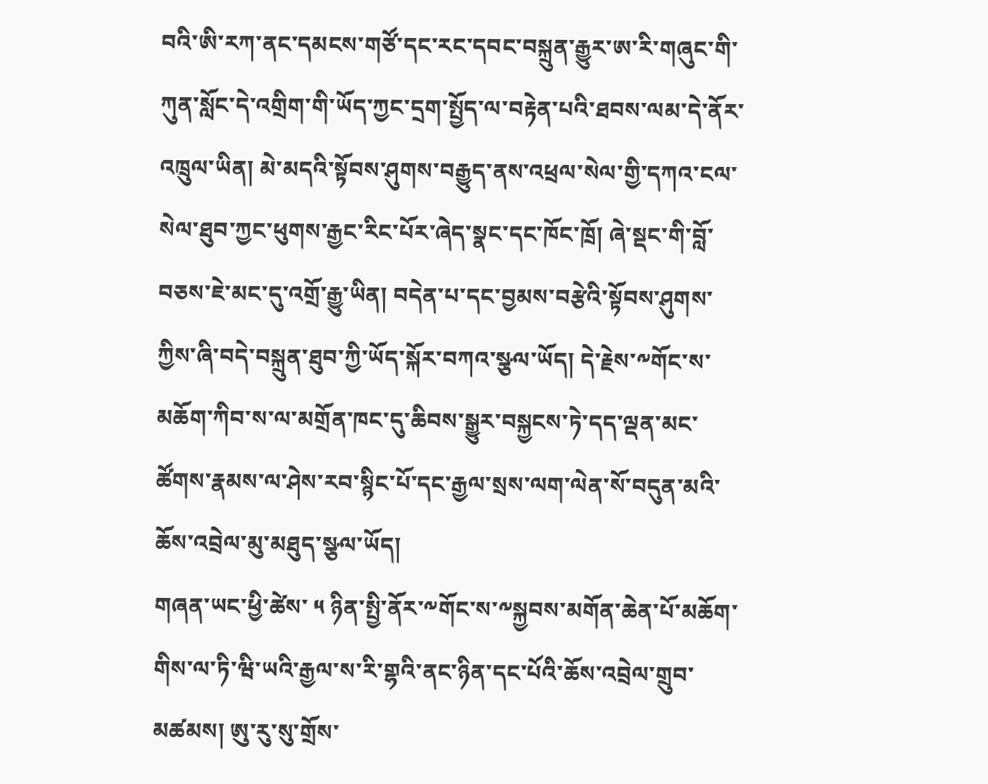བའི་ཨི་རཀ་ནང་དམངས་གཙོ་དང་རང་དབང་བསྐྲུན་རྒྱུར་ཨ་རི་གཞུང་གི་ཀུན་སློང་དེ་འགྲིག་གི་ཡོད་ཀྱང་དྲག་སྤྱོད་ལ་བརྟེན་པའི་ཐབས་ལམ་དེ་ནོར་འཁྲུལ་ཡིན། མེ་མདའི་སྟོབས་ཤུགས་བརྒྱུད་ནས་འཕྲལ་སེལ་གྱི་དཀའ་ངལ་སེལ་ཐུབ་ཀྱང་ཕུགས་རྒྱང་རིང་པོར་ཞེད་སྣང་དང་ཁོང་ཁྲོ། ཞེ་སྡང་གི་བློ་བཅས་ཇེ་མང་དུ་འགྲོ་རྒྱུ་ཡིན། བདེན་པ་དང་བྱམས་བརྩེའི་སྟོབས་ཤུགས་ཀྱིས་ཞི་བདེ་བསྐྲུན་ཐུབ་ཀྱི་ཡོད་སྐོར་བཀའ་སྩལ་ཡོད། དེ་རྗེས་༸གོང་ས་མཆོག་ཀིབ་ས་ལ་མགྲོན་ཁང་དུ་ཆིབས་སྒྱུར་བསྐྱངས་ཏེ་དད་ལྡན་མང་ཚོགས་རྣམས་ལ་ཤེས་རབ་སྙིང་པོ་དང་རྒྱལ་སྲས་ལག་ལེན་སོ་བདུན་མའི་ཆོས་འབྲེལ་མུ་མཐུད་སྩལ་ཡོད།
གཞན་ཡང་ཕྱི་ཚེས་ ༥ ཉིན་སྤྱི་ནོར་༸གོང་ས་༸སྐྱབས་མགོན་ཆེན་པོ་མཆོག་གིས་ལ་ཏི་ཝི་ཡའི་རྒྱལ་ས་རི་གྷའི་ནང་ཉིན་དང་པོའི་ཆོས་འབྲེལ་གྲུབ་མཚམས། ཨུ་རུ་སུ་གྲོས་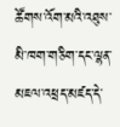ཚོགས་འོག་མའི་འཐུས་མི་ཁག་གཅིག་དང་ལྷན་མཇལ་འཕྲད་མཛད་དེ་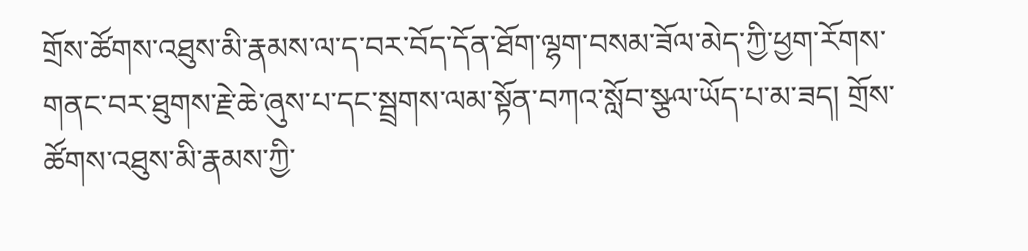གྲོས་ཚོགས་འཐུས་མི་རྣམས་ལ་ད་བར་བོད་དོན་ཐོག་ལྷག་བསམ་ཟོལ་མེད་ཀྱི་ཕྱག་རོགས་གནང་བར་ཐུགས་རྗེ་ཆེ་ཞུས་པ་དང་སྦྲགས་ལམ་སྟོན་བཀའ་སློབ་སྩལ་ཡོད་པ་མ་ཟད། གྲོས་ཚོགས་འཐུས་མི་རྣམས་ཀྱི་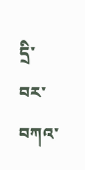དྲི་བར་བཀའ་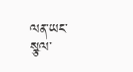ལན་ཡང་སྩལ་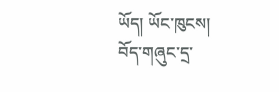ཡོད། ཡོང་ཁུངས། བོད་གཞུང་དྲ་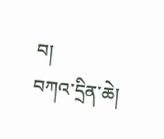བ།
བཀའ་དྲིན་ཆེ།